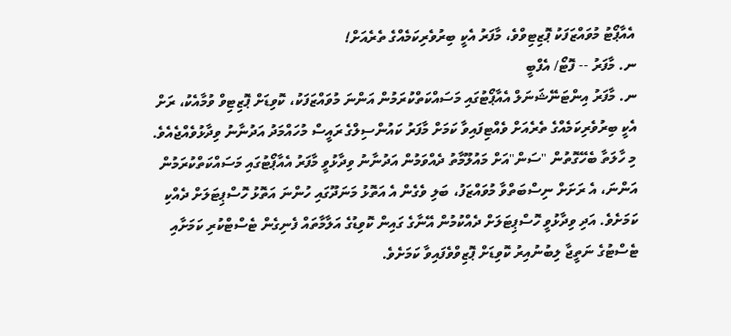އެއާޕޯޓު މުވައްޒަފަކު ޕޮޒިޓިވްވެ، މާފަރު އެކީ ބިރުވެރިކަމެއްގެ ތެރެއަށް!
ނ. މާފަރު -- ފޮޓޯ/ އެފްބީ
ނ. މާފަރު އިންޓަނޭޝަނަލް އެއާޕޯޓުގައި މަސައްކަތްކުރަމުން އަންނަ މުވައްޒަފަކު، ކޮވިޑަށް ޕޮޒިޓިވް ވުމާއެކު، ރަށް އެކީ ބިރުވެރިކަމެއްގެ ތެރެއަށް ވެއްޓިފައިވާ ކަމަށް މާފަރު ކައުންސިލްގެ ރައީސް މުހައްމަދު އަދުނާނު ވިދާޅުވެއްޖެއެވެ.
މި ހާލަތާ ބެހޭގޮތުން "ސަން"އަށް މައުލޫމާތު ދެއްވަމުން އަދުނާނު ވިދާޅުވީ މާފަރު އެއާޕޯޓުގައި މަސައްކަތްކުރަމުން އަންނަ، އެ ރަށަށް ނިސްބަތްވާ މުވައްޒަފު، ބަލި ވެގެން އެ އަތޮޅު މަނަދޫގައި ހުންނަ އަތޮޅު ހޮސްޕިޓަލަށް ދެއްކި ކަމަށެވެ. އަދި ވިދާޅުވީ ހޮސްޕިޓަލަށް ދެއްކުމުން އޭނާގެ ގައިން ކޮވިޑުގެ އަލާމާތައް ފެނިގެން ޓެސްޓްކުރި ކަމަށާއި ޓެސްޓުގެ ނަތީޖާ ލިބުނުއިރު ކޮވިޑަށް ޕޮޒިވްވެފައިވާ ކަމަށެވެ.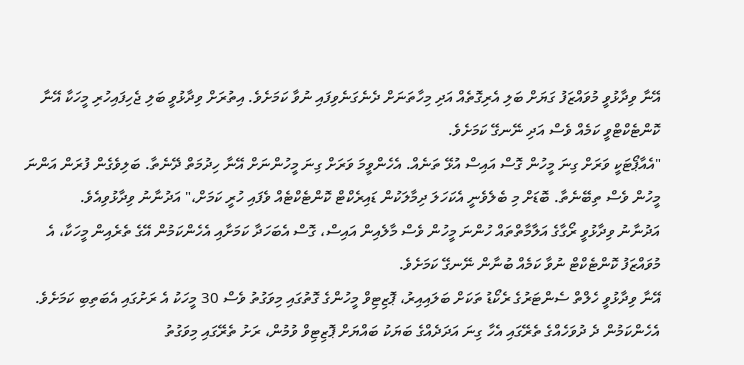އޭނާ ވިދާޅުވީ މުވައްޒަފު ގަޔަށް ބަލި އެރިގޮތެއް އަދި މިހާތަނަށް ދެނެގަނެވިފައި ނުވާ ކަމަށެވެ. އިތުރަށް ވިދާޅުވީ ބަލި ޖެހިފައިހުރި މީހަކާ އޭނާ ކޮންޓެކްޓްވީ ކަމެއް ވެސް އަދި ނޭނގޭ ކަމަށެވެ.
"އެއާޕޯޓަކީ ވަރަށް ގިނަ މީހުން ގޮސް އައިސް އުޅޭ ތަނެއް. އެހެންވީމަ ވަރަށް ގިނަ މީހުންނަށް އޭނާ ހިދުމަތް ދޭނެތާ. ބަލިވެގެން ފުރަން އަންނަ މީހުން ވެސް ތިބޭނެތާ. ބޮޑަށް މި ބެލެވެނީ އެކަހަލަ ދިމާލަކުން ޑައިރެކްޓް ކޮންޓެކްޓެއް ވެފައި ހުރީ ކަމަށް،" އަދުނާނު ވިދާޅުވިއެވެ.
އަދުނާނު ވިދާޅުވީ ރޯގާގެ އަލާމާތްތައް ހުންނަ މީހުން ވެސް މާލެއިން އައިސް، ގޮސް އެބަހަދާ ކަމަށާއި އެހެންކަމުން އޭގެ ތެރެއިން މީހަކާ، އެ މުވައްޒަފު ކޮންޓެކްޓް ނުވާ ކަމެއް ބުނާން ނޭނގޭ ކަމަށެވެ.
އޭނާ ވިދާޅުވީ ހެލްތް ސެންޓަރުގެ ރެކޯޑު ތަކަށް ބަލައިއިރު، ޕޮޒިޓިވް މީހުންގެ ގޮތުގައި މިވަގުތު ވެސް 30 މީހަކު އެ ރަށުގައި އެބަތިބި ކަމަށެވެ.
އެހެންކަމުން ދެ ދުވަހެއްގެ ތެރޭގައި އެހާ ގިނަ އަދަދެއްގެ ބަޔަކު ބައްޔަށް ޕޮޒިޓިވް ވުމުން، ރަށު ތެރޭގައި މިވަގުތު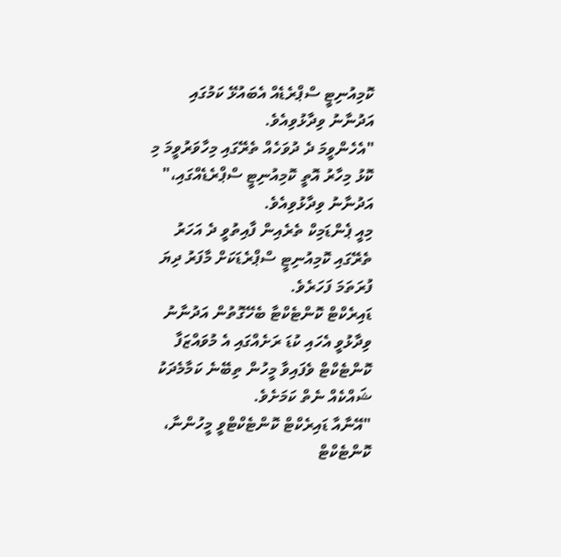ކޮމިއުނިޓީ ސްޕްރެޑެއް އެބައުޅޭ ކަމުގައި އަދުނާނު ވިދާޅުވިއެވެ.
"އެހެންވީމަ ދެ ދުވަހެއް ތެރޭގައި މިހާވަރުވީމަ މި ކޮޅު މިހާރު އޮތީ ކޮމިއުނިޓީ ސްޕްރެޑެއްގައި،" އަދުނާނު ވިދާޅުވިއެވެ.
މިއީ ޕެންޑަމިކް ތެރެއިން ފާއިތުވީ ދެ އަހަރު ތެރޭގައި ކޮމިއުނިޓީ ސްޕްރެޑަކަށް މާފަރު ދިޔަ ފުރަތަމަ ފަހަރެވެ.
ޑައިރެކްޓް ކޮންޓެކްޓާ ބެހޭގޮތުން އަދުނާނު ވިދާޅުވީ އެހައި ކުޑަ ރަށެއްގައި އެ މުވައްޒަފާ ކޮންޓެކްޓް ވެފައިވާ މީހުން ތިބޭނެ ކަމާމެދަކު ޝައްކެއް ނެތް ކަމަށެވެ.
"އޭނާއާ ޑައިރެކްޓް ކޮންޓެކްޓްވީ މީހުންނާ، ކޮންޓެކްޓް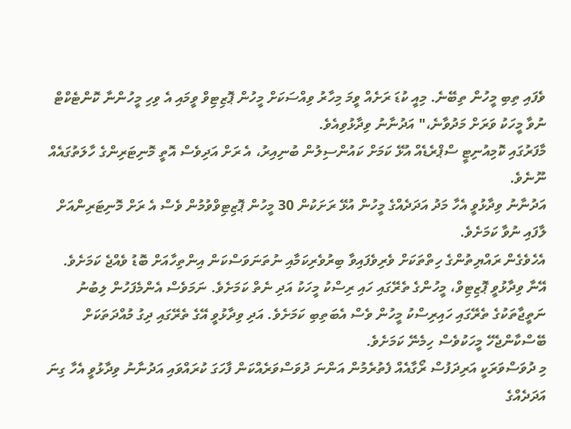ވެފައި ތިބި މީހުން ތިބޭނެ. މިއީ ކުޑަ ރަށެއް ވީމަ މިހާރު ވިއްސަކަށް މީހުން ޕޮޒިޓިވް ވީމައި އެ ވިހި މީހުންނާ ކޮންޓެކްޓް ނުވާ މީހަކު ވަރަށް މަދުވާނެ،" އަދުނާނު ވިދާޅުވިއެވެ.
މާފަރުގައި ކޮމިއުނިޓީ ސްޕްރެޑެއް އުޅޭ ކަމަށް ކައުންސިލުން ބުނިއިރު، އެ ރަށް އަދިވެސް އޮތީ މޮނިޓަރިންގެ ހާލަތުގައެއް ނޫނެވެ.
އަދުނާނު ވިދާޅުވީ އެހާ މަދު އަދަދެއްގެ މީހުން އުޅޭ ރަށަކުން 30 މީހުން ޕޮޒިޓިވްވުމުން ވެސް އެ ރަށް މޮނިޓަރިންއަށް ލާފައި ނުވާ ކަމަށެވެ.
އެހެވެގެން ރައްޔިތުންގެ ހިތްތަކަށް ވެރިވެފައިވާ ބިރުވެރިކަމާއި ނުތަނަވަސްކަން އިންތިހާއަށް ބޮޑު ވެއްޖެ ކަމަށެވެ.
އޭނާ ވިދާޅުވީ ޕޮޒިޓިވް، މީހުންގެ ތެރޭގައި ހައި ރިސްކު މީހަކު އަދި ނެތް ކަމަށެވެ. ނަމަވެސް އެންމެފަހުން ލިބުނު ނަތީޖާތަކުގެ ތެރޭގައި ހައިރިސްކު މީހުން ވެސް އެބަތިބި ކަމަށެވެ. އަދި ވިދާޅުވީ އޭގެ ތެރޭގައި ދިގު މުއްދަތަކަށް ބޭސްކާންޖެހޭ މީހަކުވެސް ހިމެނޭ ކަމަށެވެ.
މި ދުވަސްވަރަކީ އަރިދަފުސް ރޯގާއެއް ފެތުރެމުން އަންނަ ދުވަސްވަރެއްކަން ފާހަގަ ކުރައްވައި އަދުނާނު ވިދާޅުވީ އެހާ ގިނަ އަދަދެއްގެ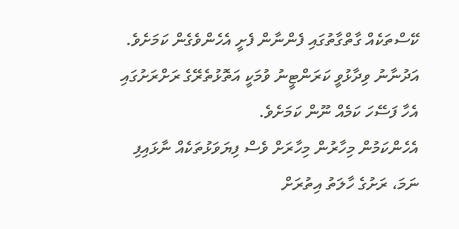ކޭސްތަކެއް ގާތްގާތުގައި ފެންނާން ފެށީ އެހެންވެގެން ކަމަށެވެ.
އަދުނާނު ވިދާޅުވީ ކަރަންޓީނު ވުމަކީ އަތޮޅުތެރޭގެ ރަށްރަށުގައި އެހާ ފަސޭހަ ކަމެއް ނޫން ކަމަށެވެ.
އެހެންކަމުން މިހާރުން މިހާރަށް ވެސް ފިޔަވަޅުތަކެއް ނާޅައިފި ނަމަ، ރަށުގެ ހާލަތު އިތުރަށް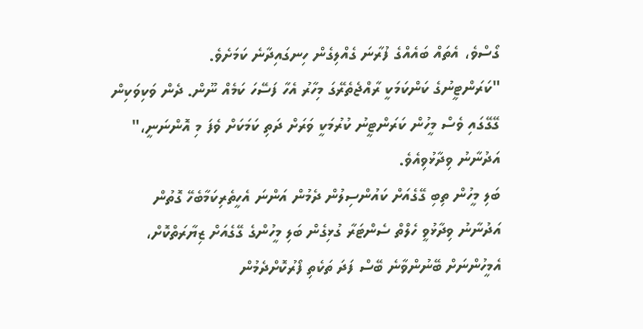ގޯސްވެ، އެތައް ބައެއްގެ ފުރާނަ ގެއްލިގެން ހިނގައިދާނެ ކަމަށެވެ.
"ކަރަންޓީނުގެ ކަންކަމަކީ ރާއްޖެތެރޭގަ މިހާރު އެހާ ފަސޭހަ ކަމެއް ނޫން. ދެން ވަކިވަކިން ގޭގޭގައި ވެސް މީހުން ކަރަންޓީނު ކުރުމަކީ ވަރަށް ދަތި ކަމަކަށް ވެފަ މި އޮންނަނީ،" އަދުނާނު ވިދާޅުވިއެވެ.
ބަލި މީހުން ތިބި ގޭގެއަށް ކައުންސިލުން ދެމުން އަންނަ އެހީތެރިކަމާބެހޭ ގޮތުން އަދުނާނު ވިދާޅުވީ ހެލްތް ސެންޓަރާ ގުޅިގެން ބަލި މީހުންގެ ގޭގެއަށް ޒިޔާރަތްކޮށް، އެމީހުންނަށް ބޭނުންވާނެ ބޭސް ފަދަ ތަކެތި ފޯރުކޮށްދެމުން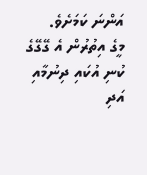އަންނަ ކަމަށެވެ.
މީގެ އިތުރުން އެ ގޭގޭގެ ކުނި އުކައި ދިނުމާއި އަދި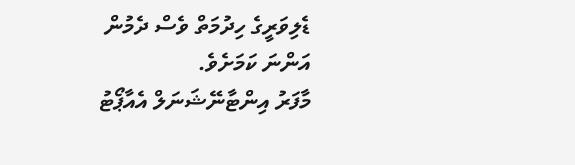ޑެލިވަރީގެ ހިދުމަތް ވެސް ދެމުން އަންނަ ކަމަށެވެ.
މާފަރު އިންޓާނޭޝަނަލް އެއާޕޯޓު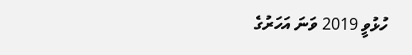ހުޅުވީ 2019 ވަނަ އަހަރުގެ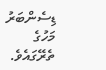ޑިސެންބަރު މަހުގެ ތެރޭގައެވެ.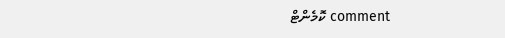comment ކޮމެންޓް